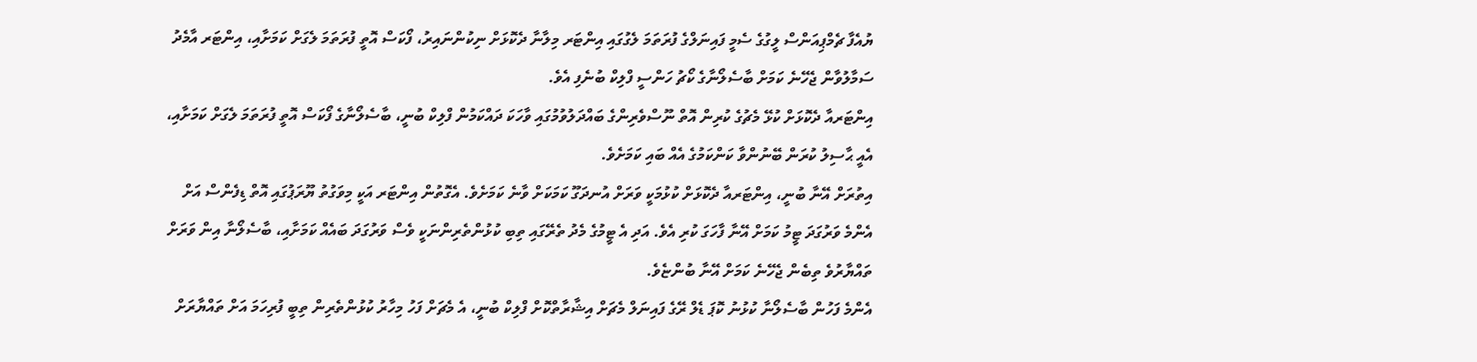ޔުއެފާ ޗެމްޕިއަންސް ލީގުގެ ސެމީ ފައިނަލްގެ ފުރަތަމަ ލެގުގައި އިންޓަރ މިލާނާ ދެކޮޅަށް ނިކުންނައިރު، ފޯކަސް އޮތީ ފުރަތަމަ ލެގަށް ކަމަށާއި، އިންޓަރ އާމެދު ސަމާލުވާން ޖެހޭނެ ކަމަށް ބާސެލޯނާގެ ކޯޗު ހަންސީ ފްލިކް ބުނެފި އެވެ.
އިންޓަރއާ ދެކޮޅަށް ކުޅޭ މެޗުގެ ކުރިން އޮތް ނޫސްވެރިންގެ ބައްދަލުވުމުގައި ވާހަކަ ދައްކަމުން ފްލިކް ބުނީ، ބާސެލޯނާގެ ފޯކަސް އޮތީ ފުރަތަމަ ލެގަށް ކަމަށާއި، އެއީ ޙާސިލު ކުރަން ބޭނުންވާ ކަންކަމުގެ އެއް ބައި ކަމަށެވެ.
އިތުރަށް އޭނާ ބުނީ، އިންޓަރއާ ދެކޮޅަށް ކުޅުމަކީ ވަރަށް އުނދަގޫ ކަމަކަށް ވާނެ ކަމަށެވެ. އެގޮތުން އިންޓަރ އަކީ މިވަގުތު ޔޫރަޕުގައި އޮތް ޑިފެންސް އަށް އެންމެ ވަރުގަދަ ޓީމު ކަމަށް އޭނާ ފާހަގަ ކުރި އެވެ. އަދި އެ ޓީމުގެ މެދު ތެރޭގައި ތިބި ކުޅުންތެރިންނަކީ ވެސް ވަރުގަދަ ބައެއް ކަމަށާއި، ބާސެލޯނާ އިން ވަރަށް ތައްޔާރުވެ ތިބެން ޖެހޭނެ ކަމަށް އޭނާ ބުންޏެވެ.
އެންމެ ފަހުން ބާސެލޯނާ ކުޅުނު ކޮޕަ ޑެލް ރޭގެ ފައިނަލް މެޗަށް އިޝާރާތްކޮށް ފްލިކް ބުނީ، އެ މެޗަށް ފަހު މިހާރު ކުޅުންތެރިން ތިބީ ފުރިހަމަ އަށް ތައްޔާރަށް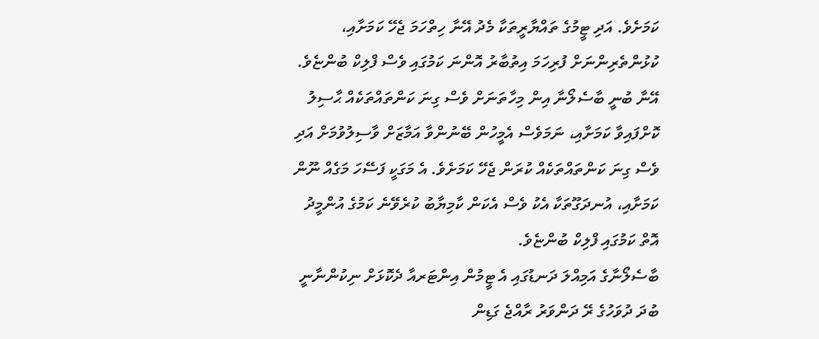ކަމަށެވެ. އަދި ޓީމުގެ ތައްޔާރީތަކާ މެދު އޭނާ ހިތްހަމަ ޖެހޭ ކަމަށާއި، ކުޅުންތެރިންނަށް ފުރިހަމަ އިތުބާރު އޮންނަ ކަމުގައި ވެސް ފްލިކް ބުންޏެވެ.
އޭނާ ބުނީ ބާސެލޯނާ އިން މިހާތަނަށް ވެސް ގިނަ ކަންތައްތަކެއް ޙާސިލު ކޮށްފައިވާ ކަމަށާއި، ނަމަވެސް އެމީހުން ބޭނުންވާ އަމާޒަށް ވާސިލުވުމަށް އަދި ވެސް ގިނަ ކަންތައްތަކެއް ކުރަން ޖެހޭ ކަމަށެވެ. އެ މަގަކީ ފަސޭހަ މަގެއް ނޫން ކަމަށާއި، އުނދަގޫތަކާ އެކު ވެސް އެކަން ކާމިޔާބު ކުރެވޭނެ ކަމުގެ އުންމީދު އޮތް ކަމުގައި ފްލިކް ބުންޏެވެ.
ބާސެލޯނާގެ އަމިއްލަ ދަނޑުގައި އެ ޓީމުން އިންޓަރއާ ދެކޮޅަށް ނިކުންނާނީ ބުދަ ދުވަހުގެ ރޭ ދަންވަރު ރާއްޖެ ގަޑިން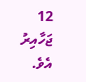12 ޖަހާއިރު އެވެ.